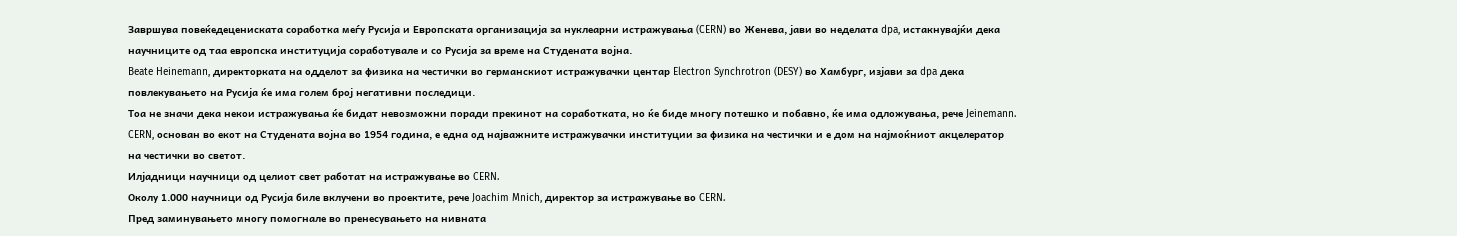Завршува повеќедецениската соработка меѓу Русија и Европската организација за нуклеарни истражувања (CERN) во Женева, јави во неделата dpa, истакнувајќи дека научниците од таа европска институција соработувале и со Русија за време на Студената војна.
Beate Heinemann, директорката на одделот за физика на честички во германскиот истражувачки центар Electron Synchrotron (DESY) во Хамбург, изјави за dpa дека повлекувањето на Русија ќе има голем број негативни последици.
Тоа не значи дека некои истражувања ќе бидат невозможни поради прекинот на соработката, но ќе биде многу потешко и побавно, ќе има одложувања, рече Jeinemann.
CERN, основан во екот на Студената војна во 1954 година, е една од најважните истражувачки институции за физика на честички и е дом на најмоќниот акцелератор на честички во светот.
Илјадници научници од целиот свет работат на истражување во CERN.
Околу 1.000 научници од Русија биле вклучени во проектите, рече Joachim Mnich, директор за истражување во CERN.
Пред заминувањето многу помогнале во пренесувањето на нивната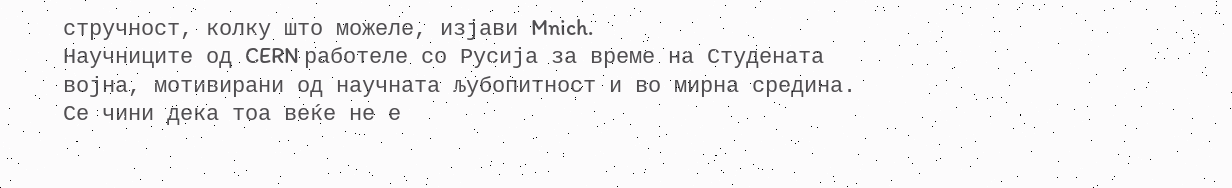стручност, колку што можеле, изјави Mnich.
Научниците од CERN работеле со Русија за време на Студената војна, мотивирани од научната љубопитност и во мирна средина. Се чини дека тоа веќе не е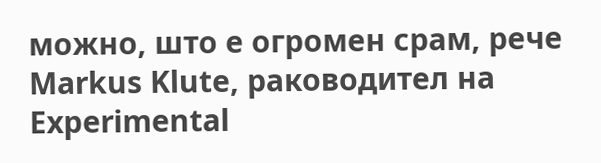можно, што е огромен срам, рече Markus Klute, раководител на Experimental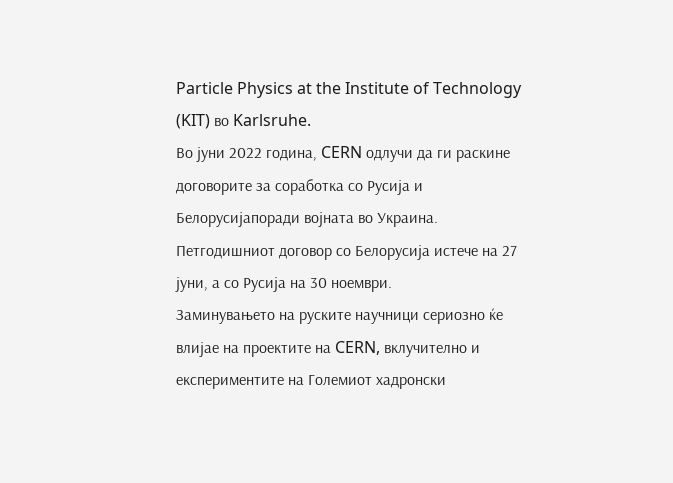Particle Physics at the Institute of Technology (KIT) во Karlsruhe.
Во јуни 2022 година, CERN одлучи да ги раскине договорите за соработка со Русија и Белорусијапоради војната во Украина.
Петгодишниот договор со Белорусија истече на 27 јуни, а со Русија на 30 ноември.
Заминувањето на руските научници сериозно ќе влијае на проектите на CERN, вклучително и експериментите на Големиот хадронски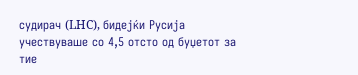судирач (LHC), бидејќи Русија учествуваше со 4,5 отсто од буџетот за тие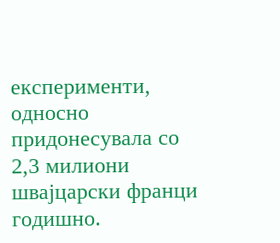експерименти, односно придонесувала со 2,3 милиони швајцарски франци годишно.